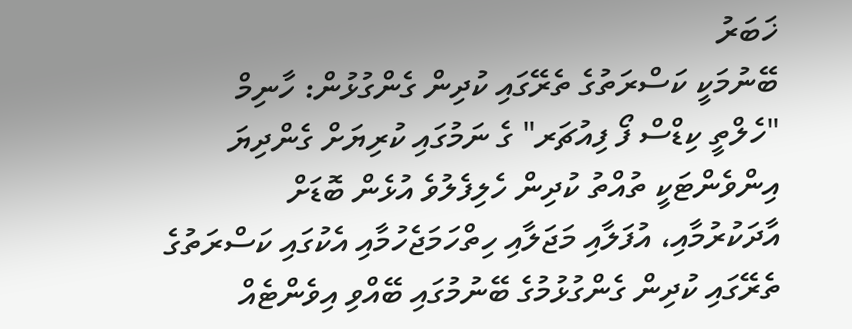ޚަބަރު
ބޭނުމަކީ ކަސްރަތުގެ ތެރޭގައި ކުދިން ގެންގުޅުން: ހާނިމް
"ހެލްތީ ކިޑްސް ފޯ ފިއުޗަރ" ގެ ނަމުގައި ކުރިޔަށް ގެންދިޔަ އިންވެންޓަކީ ތުއްތު ކުދިން ހެލިފެލުވެ އުޅެން ބޮޑަށް އާދަކުރުމާއި، އުފަލާއި މަޖަލާއި ހިތްހަމަޖެހުމާއި އެކުގައި ކަސްރަތުގެ ތެރޭގައި ކުދިން ގެންގުޅުމުގެ ބޭނުމުގައި ބޭއްވި އިވެންޓެއް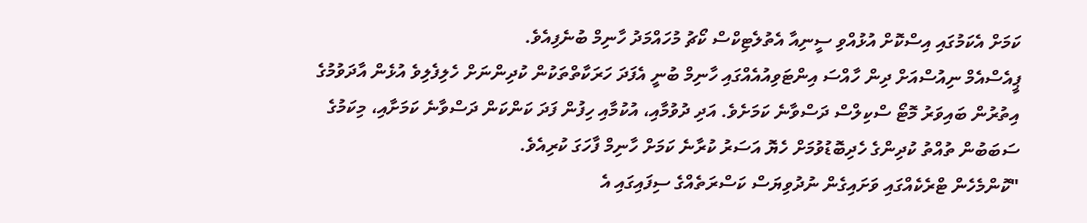ކަމަށް އެކަމުގައި އިސްކޮށް އުޅުއްވި ސީނިއާ އެތުލެޓިކްސް ކޯޗު މުހައްމަދު ހާނިމް ބުނެފިއެވެ.
ޕީއެސްއެމް ނިއުސްއަށް ދިން ހާއްސަ އިންޓަވިއުއެއްގައި ހާނިމް ބުނީ އެފަދަ ހަރަކާތްތަކުން ކުދިންނަށް ހެލިފެލިވެ އުޅެން އާދަވުމުގެ އިތުރުން ބައިވަރު މޮޓޯ ސްކިލްސް ދަސްވާނެ ކަމަށެވެ. އަދި ދުވުމާއި، އުކުމާއި ހިފުން ފަދަ ކަންކަން ދަސްވާނެ ކަމަށާއި، މިކަމުގެ ސަބަބުން ތުއްތު ކުދިންގެ ހެދިބޮޑުވުމަށް ހެޔޮ އަސަރު ކުރާނެ ކަމަށް ހާނިމް ފާހަގަ ކުރިއެވެ.
"ކޮންމެހެން ޓްރެކެއްގައި ވަށައިގެން ނުދުވިޔަސް ކަސްރަތެއްގެ ސިފައިގައި އެ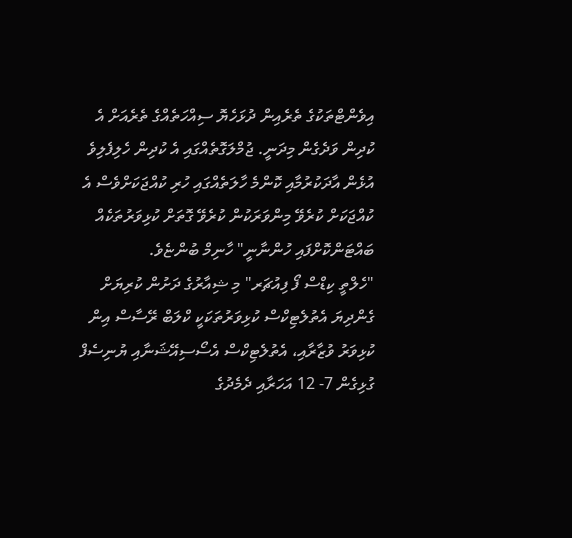އިވެންޓްތަކުގެ ތެރެއިން ދުޅަހެޔޮ ސިއްހަތެއްގެ ތެރެއަށް އެ ކުދިން ވަދެގެން މިދަނީ. ޖުމްލަގޮތެއްގައި އެ ކުދިން ހެލިފެލިވެ އުޅެން އާދަކުރުމާއި ކޮންމެ ހާލަތެއްގައި ހުރި ކުއްޖަކަށްވެސް އެ ކުއްޖަކަށް ކުރެވޭ މިންވަރަކުން ކުރެވޭ ގޮތަށް ކުޅިވަރުތަކެއް ބައްޓަންކޮށްފައި ހުންނާނީ" ހާނިމް ބުންޏެވެ.
"ހެލްތީ ކިޑްސް ފޯ ފިއުޗަރ" މި ޝިއާރުގެ ދަށުން ކުރިޔަށް ގެންދިޔަ އެތުލެޓިކްސް ކުޅިވަރުތަކަކީ ކްލަބް ރޭސާސް އިން ކުޅިވަރު ވުޒާރާއި، އެތުލެޓިކްސް އެސޯސިއޭޝަނާއި ޔުނިސެފް ގުޅިގެން 7- 12 އަހަރާއި ދެމެދުގެ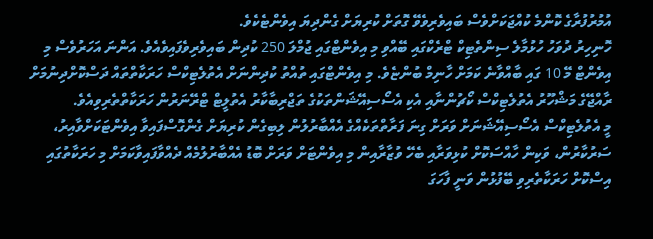އުމުރުފުރާގެ ކޮންމެ ކުއްޖަކަށްވެސް ބައިވެރިވެވޭ ގޮތަށް ކުރިޔަށް ގެންދިޔަ އިވެންޓެކެވެ.
ހޮނިހިރު ދުވަހު ހުޅުމާލެ ސިންތެޓިކް ޓްރެކްގައި ބޭއްވި މި އިވެންޓްގައި ޖުމްލަ 250 ކުދިން ބައިވެރިވެފައިވެއެވެ. އަންނަ އަހަރުވެސް މި އިވެންޓް މޭ 10 ގައި ބާއްވާނެ ކަމަށް ހާނިމް ބުންޏެވެ. މި އިވެންޓްގައި ތުއްތު ކުދިންނަށް އެތުލެޓިކްސް ހަރަކާތްތައް ދަސްކޮށްދިނުމަށް ރާއްޖޭގެ މަޝްހޫރު އެތުލެޓިކްސް ކޯޗުންނާއި އެކި އެސޯސިއޭޝަންތަކުގެ ތަޖްރިބާކާރު އެތުލީޓް ޓްރޭނަރުން ހަރަކާތްތެރިވިއެވެ.
މީ އެތުލެޓިކްސް އެސޯސިއޭޝަނަށް ވަރަށް ގިނަ ފަރާތްތަކެއްގެ އެއްބާރުލުން ލިބިގެން ކުރިޔަށް ގެންގޮސްފައިވާ އިވެންޓަކަށްވާއިރު، ސަރުކާރުން، ވަކިން ހާއްސަކޮށް ކުޅިވަރާއި ބެހޭ ވުޒާރާއިން މި އިވެންޓަށް ވަރަށް ބޮޑު އެއްބާރުލުމެއް ދެއްވާފައިވާކަމަށް މި ހަރަކާތުގައި އިސްކޮށް ހަރަކާތެރިވި ބޭފުޅުން ވަނީ ފާހަގަ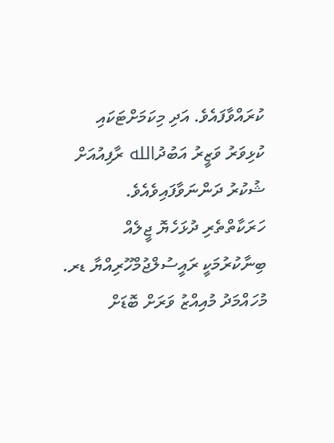ކުރައްވާފައެވެ. އަދި މިކަމަށްޓަކައި ކުޅިވަރު ވަޒީރު އަބުދުالله ރާފިއުއަށް ޝުކުރު ދަންނަވާފައިވެއެވެ.
ހަރަކާތްތެރި ދުޅަހެޔޮ ޖީލެއް ބިނާކުރުމަކީ ރައީސުލްޖުމްހޫރިއްޔާ ޑރ. މުހައްމަދު މުއިއްޒު ވަރަށް ބޮޑަށް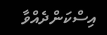އިސްކަންދެއްވާ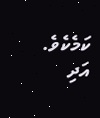ކަމެކެވެ. އަދި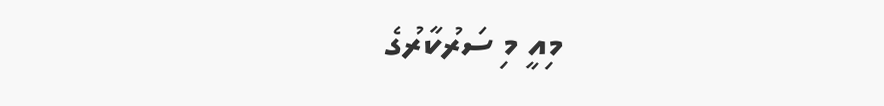މިއީ މި ސަރުކާރުގެ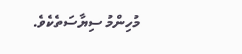މުހިންމު ސިޔާސަތެކެވެ.